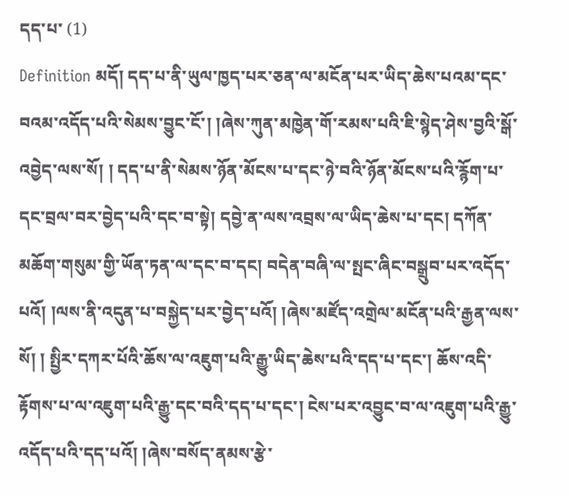དད་པ་ (1)
Definition མདོ། དད་པ་ནི་ཡུལ་ཁྱད་པར་ཅན་ལ་མངོན་པར་ཡིད་ཆེས་པའམ་དང་བའམ་འདོད་པའི་སེམས་བྱུང་ངོ་། །ཞེས་ཀུན་མཁྱེན་གོ་རམས་པའི་ཇི་སྙེད་ཤེས་བྱའི་སྒོ་འབྱེད་ལས་སོ། ། དད་པ་ནི་སེམས་ཉོན་མོངས་པ་དང་ཉེ་བའི་ཉོན་མོངས་པའི་རྙོག་པ་དང་བྲལ་བར་བྱེད་པའི་དང་བ་སྟེ། དབྱེ་ན་ལས་འབྲས་ལ་ཡིད་ཆེས་པ་དང། དཀོན་མཆོག་གསུམ་གྱི་ཡོན་ཏན་ལ་དང་བ་དང། བདེན་བཞི་ལ་སྤང་ཞིང་བསྒྲུབ་པར་འདོད་པའོ། །ལས་ནི་འདུན་པ་བསྐྱེད་པར་བྱེད་པའོ། །ཞེས་མཛོད་འགྲེལ་མངོན་པའི་རྒྱན་ལས་སོ། ། སྤྱིར་དཀར་པོའི་ཆོས་ལ་འཇུག་པའི་རྒྱུ་ཡིད་ཆེས་པའི་དད་པ་དང་། ཆོས་འདི་རྟོགས་པ་ལ་འཇུག་པའི་རྒྱུ་དང་བའི་དད་པ་དང་། ངེས་པར་འབྱུང་བ་ལ་འཇུག་པའི་རྒྱུ་འདོད་པའི་དད་པའོ། །ཞེས་བསོད་ནམས་རྩེ་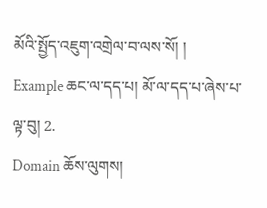མོའི་སྤྱོད་འཇུག་འགྲེལ་བ་ལས་སོ། །
Example ཆང་ལ་དད་པ། མོ་ལ་དད་པ་ཞེས་པ་ལྟ་བུ། 2.
Domain ཆོས་ལུགས།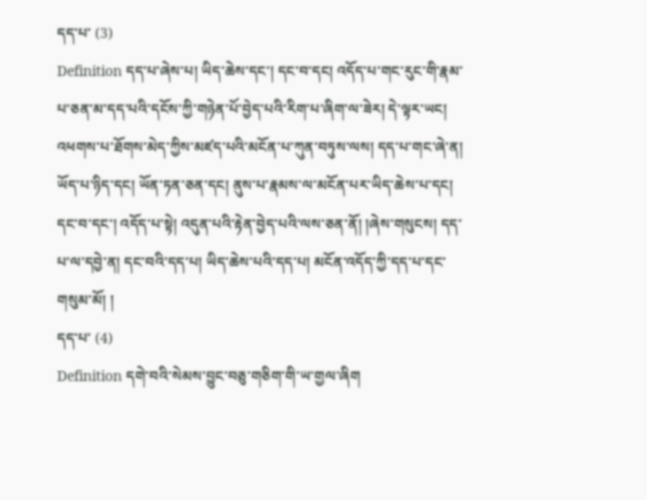དད་པ་ (3)
Definition དད་པ་ཞེས་པ། ཡིད་ཆེས་དང་། དང་བ་དང། འདོད་པ་གང་རུང་གི་རྣམ་པ་ཅན་མ་དད་པའི་དངོས་ཀྱི་གཉེན་པོ་བྱེད་པའི་རིག་པ་ཞིག་ལ་ཟེར། དེ་ལྟར་ཡང། འཕགས་པ་ཐོགས་མེད་ཀྱིས་མཛད་པའི་མངོན་པ་ཀུན་བཏུས་ལས། དད་པ་གང་ཞེ་ན། ཡོད་པ་ཉིད་དང། ཡོན་ཏན་ཅན་དང། ནུས་པ་རྣམས་ལ་མངོན་པར་ཡིད་ཆེས་པ་དང། དང་བ་དང་། འདོད་པ་སྟེ། འདུན་པའི་རྟེན་བྱེད་པའི་ལས་ཅན་ནོ། །ཞེས་གསུངས། དད་པ་ལ་དབྱེ་ན། དང་བའི་དད་པ། ཡིད་ཆེས་པའི་དད་པ། མངོན་འདོད་ཀྱི་དད་པ་དང་གསུམ་མོ། །
དད་པ་ (4)
Definition དགེ་བའི་སེམས་བྱུང་བཅུ་གཅིག་གི་ཡ་གྱལ་ཞིག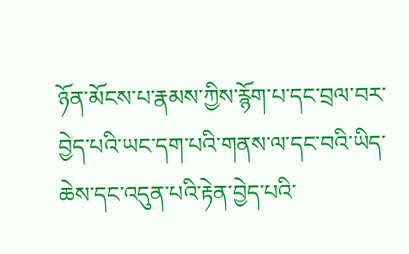ཉོན་མོངས་པ་རྣམས་ཀྱིས་རྙོག་པ་དང་བྲལ་བར་བྱེད་པའི་ཡང་དག་པའི་གནས་ལ་དང་བའི་ཡིད་ཆེས་དང་འདུན་པའི་རྟེན་བྱེད་པའི་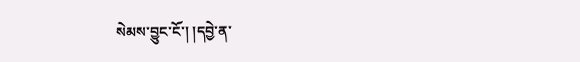སེམས་བྱུང་ངོ་། །དབྱེ་ན་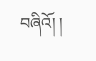བཞིའོ། །